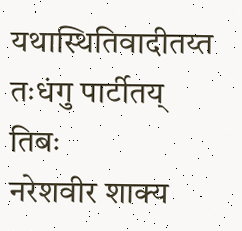यथास्थितिवादीतय्त तःधंगु पार्टीतय् तिबः
नरेशवीर शाक्य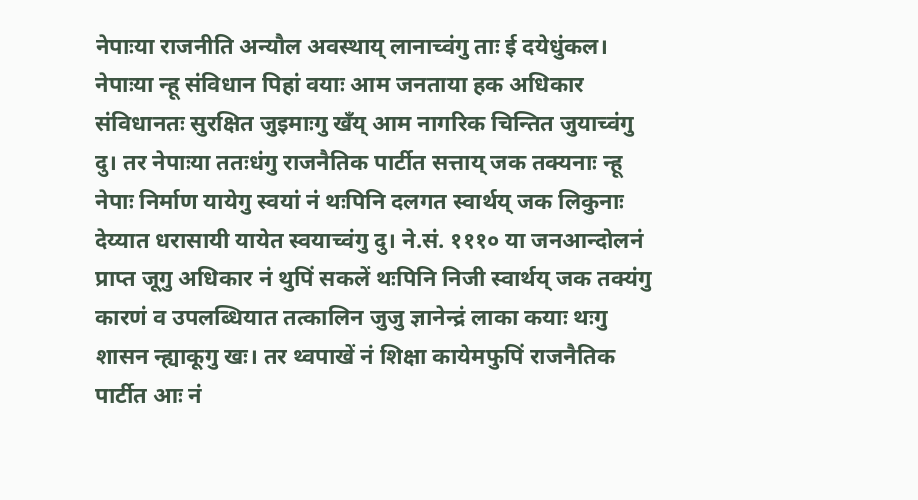नेपाःया राजनीति अन्यौल अवस्थाय् लानाच्वंगु ताः ई दयेधुंकल। नेपाःया न्हू संविधान पिहां वयाः आम जनताया हक अधिकार संविधानतः सुरक्षित जुइमाःगु खँय् आम नागरिक चिन्तित जुयाच्वंगु दु। तर नेपाःया ततःधंगु राजनैतिक पार्टीत सत्ताय् जक तक्यनाः न्हू नेपाः निर्माण यायेगु स्वयां नं थःपिनि दलगत स्वार्थय् जक लिकुनाः देय्यात धरासायी यायेत स्वयाच्वंगु दु। ने.सं. १११० या जनआन्दोलनं प्राप्त जूगु अधिकार नं थुपिं सकलें थःपिनि निजी स्वार्थय् जक तक्यंगु कारणं व उपलब्धियात तत्कालिन जुजु ज्ञानेन्द्रं लाका कयाः थःगु शासन न्ह्याकूगु खः। तर थ्वपाखें नं शिक्षा कायेमफुपिं राजनैतिक पार्टीत आः नं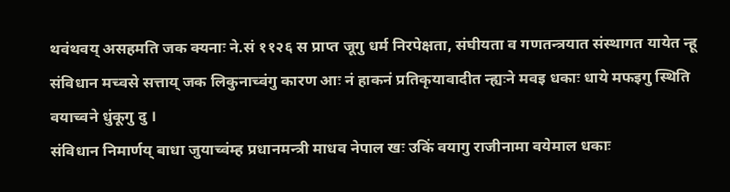थवंथवय् असहमति जक क्यनाः ने.सं ११२६ स प्राप्त जूगु धर्म निरपेक्षता, संघीयता व गणतन्त्रयात संस्थागत यायेत न्हू संविधान मच्वसे सत्ताय् जक लिकुनाच्वंगु कारण आः नं हाकनं प्रतिकृयावादीत न्ह्यःने मवइ धकाः धाये मफइगु स्थिति वयाच्वने धुंकूगु दु ।
संविधान निमार्णय् बाधा जुयाच्वंम्ह प्रधानमन्त्री माधव नेपाल खः उकिं वयागु राजीनामा वयेमाल धकाः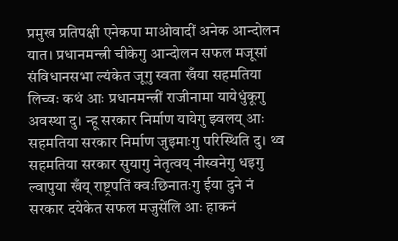प्रमुख प्रतिपक्षी एनेकपा माओवादीं अनेक आन्दोलन यात। प्रधानमन्त्री चीकेगु आन्दोलन सफल मजूसां संविधानसभा ल्यंकेत जूगु स्वता खँया सहमतिया लिच्वः कथं आः प्रधानमन्त्रीं राजीनामा यायेधुंकूगु अवस्था दु। न्हू सरकार निर्माण यायेगु झ्वलय् आः सहमतिया सरकार निर्माण जुइमाःगु परिस्थिति दु। थ्व सहमतिया सरकार सुयागु नेतृत्वय् नीस्वनेगु धइगु ल्वापुया खँय् राष्ट्रपतिं क्वःछिनातःगु ईया दुने नं सरकार दयेकेत सफल मजुसेंलि आः हाकनं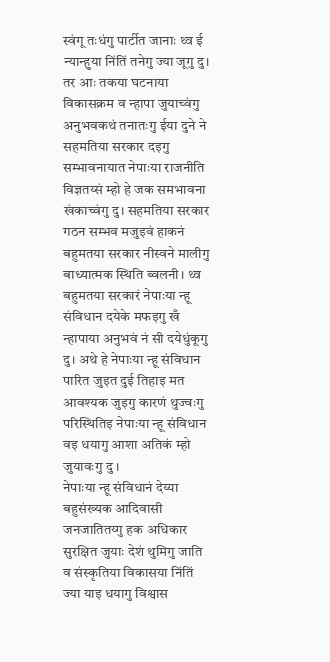स्वंगू तःधंगु पार्टीत जानाः थ्व ई न्यान्हुया निंतिं तनेगु ज्या जूगु दु। तर आः तकया घटनाया विकासक्रम व न्हापा जुयाच्वंगु अनुभवकथं तनातःगु ईया दुने ने सहमतिया सरकार दइगु सम्भावनायात नेपाःया राजनीति विज्ञतय्सं म्हो हे जक समभावना खंकाच्वंगु दु। सहमतिया सरकार गठन सम्भव मजुइवं हाकनं बहुमतया सरकार नीस्वने मालीगु बाध्यात्मक स्थिति ब्वलनी। थ्व बहुमतया सरकारं नेपाःया न्हू संविधान दयेके मफइगु खँ न्हापाया अनुभवं नं सी दयेधुंकूगु दु। अथे हे नेपाःया न्हू संविधान पारित जुइत दुई तिहाइ मत आवश्यक जुइगु कारणं थुज्वःगु परिस्थितिइ नेपाःया न्हू संविधान वइ धयागु आशा अतिकं म्हो जुयावःगु दु ।
नेपाःया न्हू संविधानं देय्या बहुसंख्यक आदिवासी जनजातितय्गु हक अधिकार सुरक्षित जुयाः देशं थुमिगु जाति व संस्कृतिया विकासया निंतिं ज्या याइ धयागु विश्वास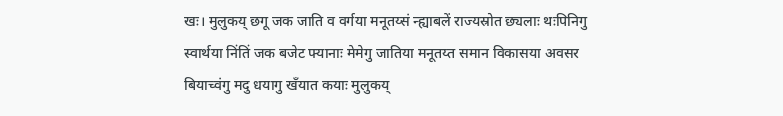खः। मुलुकय् छगू जक जाति व वर्गया मनूतय्सं न्ह्याबलें राज्यस्रोत छ्यलाः थःपिनिगु स्वार्थया निंतिं जक बजेट फ्यानाः मेमेगु जातिया मनूतय्त समान विकासया अवसर बियाच्वंगु मदु धयागु खँयात कयाः मुलुकय्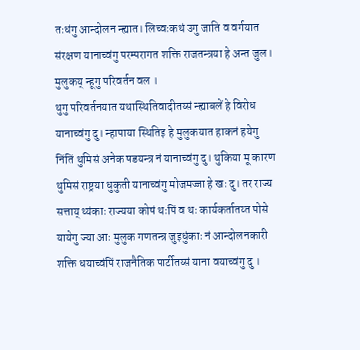तःधंगु आन्दोलन न्ह्यात। लिच्वःकथं उगु जाति व वर्गयात संरक्षण यानाच्वंगु परम्परागत शक्ति राजतन्त्रया हे अन्त जुल। मुलुकय् न्हूगु परिवर्तन वल ।
थुगु परिवर्तनयात यथास्थितिवादीतय्सं न्ह्याबलें हे विरोध यानाच्वंगु दु। न्हापाया स्थितिइ हे मुलुकयात हाकनं हयेगु निंतिं थुमिसं अनेक षडयन्त्र नं यानाच्वंगु दु। थुकिया मू कारण थुमिसं राष्ट्रया धुकुती यानाच्वंगु मोजमज्जा हे खः दु। तर राज्य सत्ताय् थ्यंकाः राज्यया कोषं थःपिं व थः कार्यकर्तातय्त पोसे यायेगु ज्या आः मुलुक गणतन्त्र जुइधुंकाः नं आन्दोलनकारी शक्ति धयाच्वंपिं राजनैतिक पार्टीतय्सं याना वयाच्वंगु दु ।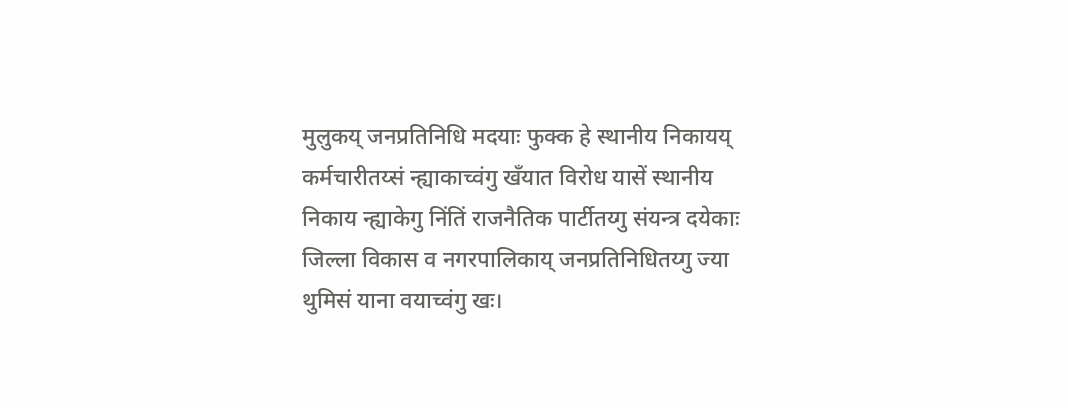मुलुकय् जनप्रतिनिधि मदयाः फुक्क हे स्थानीय निकायय् कर्मचारीतय्सं न्ह्याकाच्वंगु खँयात विरोध यासें स्थानीय निकाय न्ह्याकेगु निंतिं राजनैतिक पार्टीतय्गु संयन्त्र दयेकाः जिल्ला विकास व नगरपालिकाय् जनप्रतिनिधितय्गु ज्या थुमिसं याना वयाच्वंगु खः।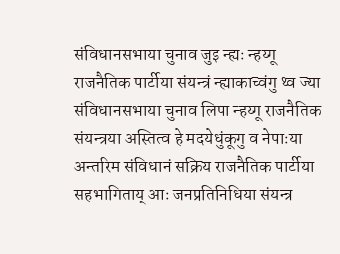संविधानसभाया चुनाव जुइ न्ह्यः न्हय्गू राजनैतिक पार्टीया संयन्त्रं न्ह्याकाच्वंगु थ्व ज्या संविधानसभाया चुनाव लिपा न्हय्गू राजनैतिक संयन्त्रया अस्तित्व हे मदयेधुंकूगु व नेपाःया अन्तरिम संविधानं सक्रिय राजनैतिक पार्टीया सहभागिताय् आः जनप्रतिनिधिया संयन्त्र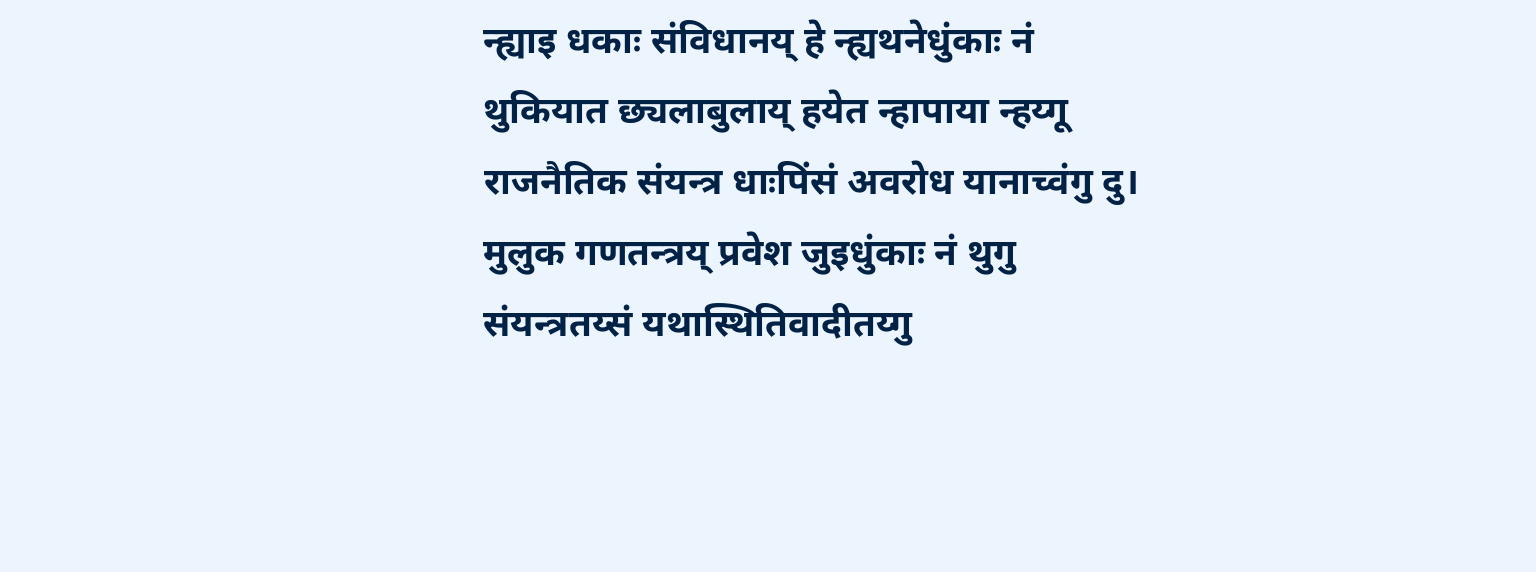न्ह्याइ धकाः संविधानय् हे न्ह्यथनेधुंकाः नं थुकियात छ्यलाबुलाय् हयेत न्हापाया न्हय्गू राजनैतिक संयन्त्र धाःपिंसं अवरोध यानाच्वंगु दु। मुलुक गणतन्त्रय् प्रवेश जुइधुंकाः नं थुगु संयन्त्रतय्सं यथास्थितिवादीतय्गु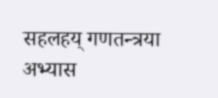सहलहय् गणतन्त्रया अभ्यास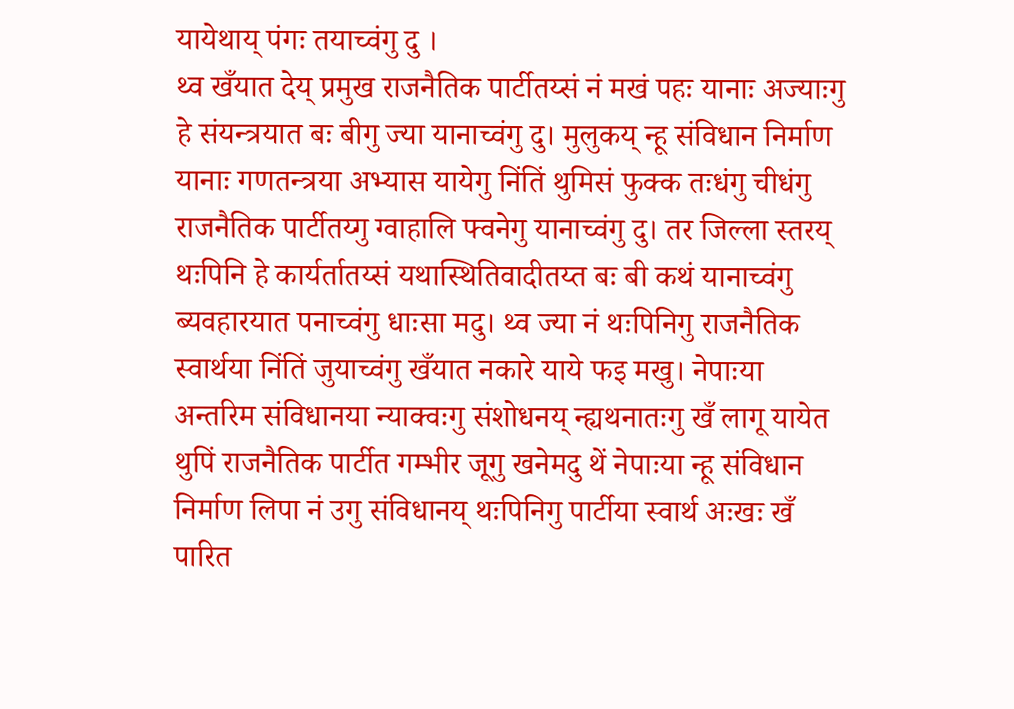यायेथाय् पंगः तयाच्वंगु दु ।
थ्व खँयात देय् प्रमुख राजनैतिक पार्टीतय्सं नं मखं पहः यानाः अज्याःगु हे संयन्त्रयात बः बीगु ज्या यानाच्वंगु दु। मुलुकय् न्हू संविधान निर्माण यानाः गणतन्त्रया अभ्यास यायेगु निंतिं थुमिसं फुक्क तःधंगु चीधंगु राजनैतिक पार्टीतय्गु ग्वाहालि फ्वनेगु यानाच्वंगु दु। तर जिल्ला स्तरय् थःपिनि हे कार्यर्तातय्सं यथास्थितिवादीतय्त बः बी कथं यानाच्वंगु ब्यवहारयात पनाच्वंगु धाःसा मदु। थ्व ज्या नं थःपिनिगु राजनैतिक स्वार्थया निंतिं जुयाच्वंगु खँयात नकारे याये फइ मखु। नेपाःया अन्तरिम संविधानया न्याक्वःगु संशोधनय् न्ह्यथनातःगु खँ लागू यायेत थुपिं राजनैतिक पार्टीत गम्भीर जूगु खनेमदु थें नेपाःया न्हू संविधान निर्माण लिपा नं उगु संविधानय् थःपिनिगु पार्टीया स्वार्थ अःखः खँ पारित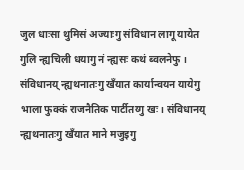जुल धाःसा थुमिसं अज्याःगु संविधान लागू यायेत गुलि न्ह्यचिली धयागु नं न्ह्यसः कथं ब्वलनेफु ।
संविधानय् न्ह्यथनातःगु खँयात कार्यान्वयन यायेगु भाला फुक्कं राजनैतिक पार्टीतय्गु खः। संविधानय् न्ह्यथनातःगु खँयात माने मजुइगु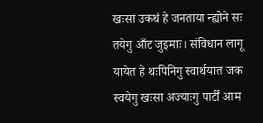खःसा उकथं हे जनताया न्ह्योने सः तयेगु आँट जुइमाः। संविधान लागू यायेत हे थःपिनिगु स्वार्थयात जक स्वयेगु खःसा अज्याःगु पार्टीं आम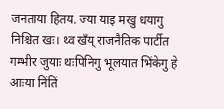जनताया हितय. ज्या याइ मखु धयागु निश्चित खः। थ्व खँय् राजनैतिक पार्टीत गम्भीर जुयाः थःपिनिगु भूलयात भिंकेगु हे आःया निंतिं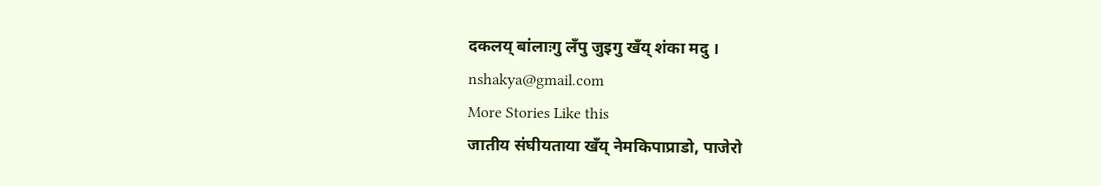दकलय् बांलाःगु लँपु जुइगु खँय् शंका मदु ।
nshakya@gmail.com
More Stories Like this
जातीय संघीयताया खँय् नेमकिपाप्राडो, पाजेरो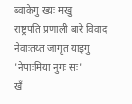ब्वाकेगु ख्यः मखु
राष्ट्रपति प्रणाली बारे विवाद
नेवाःतय्त जागृत याइगु 'नेपाःमिया नुगः सः'
खँ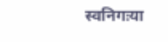स्वनिगःया